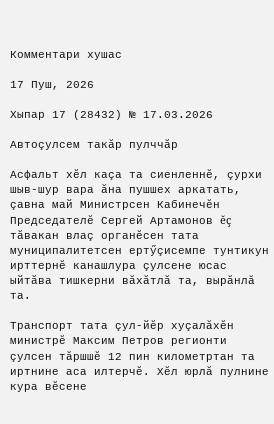Комментари хушас

17 Пуш, 2026

Хыпар 17 (28432) № 17.03.2026

Автоçулсем такăр пулччăр

Асфальт хĕл каçа та сиенленнĕ, çурхи шыв-шур вара ăна пушшех аркатать, çавна май Министрсен Кабинечĕн Председателĕ Сергей Артамонов ĕç тăвакан влаç органĕсен тата муниципалитетсен ертӳçисемпе тунтикун ирттернĕ канашлура çулсене юсас ыйтăва тишкерни вăхăтлă та, вырăнлă та.

Транспорт тата çул-йĕр хуçалăхĕн министрĕ Максим Петров регионти çулсен тăршшĕ 12 пин километртан та иртнине аса илтерчĕ. Хĕл юрлă пулнине кура вĕсене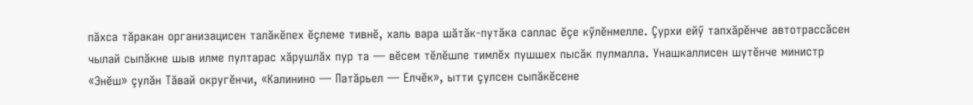пăхса тăракан организацисен талăкĕпех ĕçлеме тивнĕ, халь вара шăтăк-путăка саплас ĕçе кӳлĕнмелле. Çурхи ейӳ тапхăрĕнче автотрассăсен чылай сыпăкне шыв илме пултарас хăрушлăх пур та — вĕсем тĕлĕшпе тимлĕх пушшех пысăк пулмалла. Унашкаллисен шутĕнче министр «Энĕш» çулăн Тăвай округĕнчи, «Калинино — Патăрьел — Елчĕк», ытти çулсен сыпăкĕсене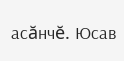асăнчĕ. Юсав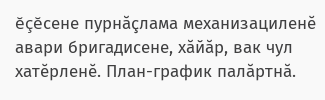ĕçĕсене пурнăçлама механизациленĕ авари бригадисене, хăйăр, вак чул хатĕрленĕ. План-график палăртнă.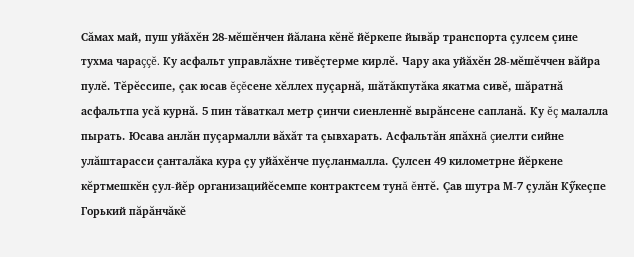Сăмах май, пуш уйăхĕн 28-мĕшĕнчен йăлана кĕнĕ йĕркепе йывăр транспорта çулсем çине тухма чараççĕ. Ку асфальт управлăхне тивĕçтерме кирлĕ. Чару ака уйăхĕн 28-мĕшĕччен вăйра пулĕ. Тĕрĕссипе, çак юсав ĕçĕсене хĕллех пуçарнă, шăтăкпутăка якатма сивĕ, шăратнă асфальтпа усă курнă. 5 пин тăваткал метр çинчи сиенленнĕ вырăнсене сапланă. Ку ĕç малалла пырать. Юсава анлăн пуçармалли вăхăт та çывхарать. Асфальтăн япăхнă çиелти сийне улăштарасси çанталăка кура çу уйăхĕнче пуçланмалла. Çулсен 49 километрне йĕркене кĕртмешкĕн çул-йĕр организацийĕсемпе контрактсем тунă ĕнтĕ. Çав шутра М-7 çулăн Кӳкеçпе Горький пăрăнчăкĕ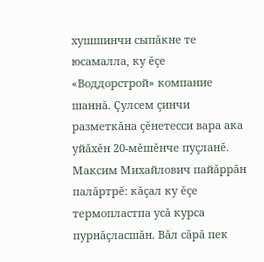хушшинчи сыпăкне те юсамалла, ку ĕçе «Воддорстрой» компание шаннă. Çулсем çинчи разметкăна çĕнетесси вара ака уйăхĕн 20-мĕшĕнче пуçланĕ. Максим Михайлович пайăррăн палăртрĕ: кăçал ку ĕçе термопластпа усă курса пурнăçласшăн. Вăл сăрă пек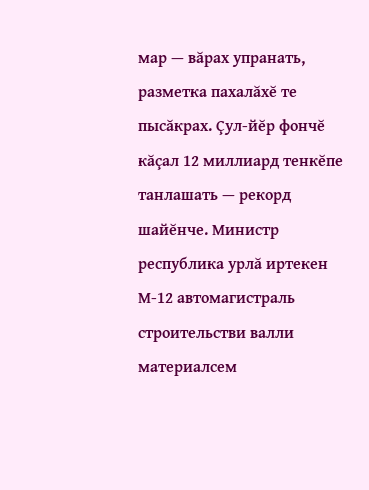мар — вăрах упранать, разметка пахалăхĕ те пысăкрах. Çул-йĕр фончĕ кăçал 12 миллиард тенкĕпе танлашать — рекорд шайĕнче. Министр республика урлă иртекен М-12 автомагистраль строительстви валли материалсем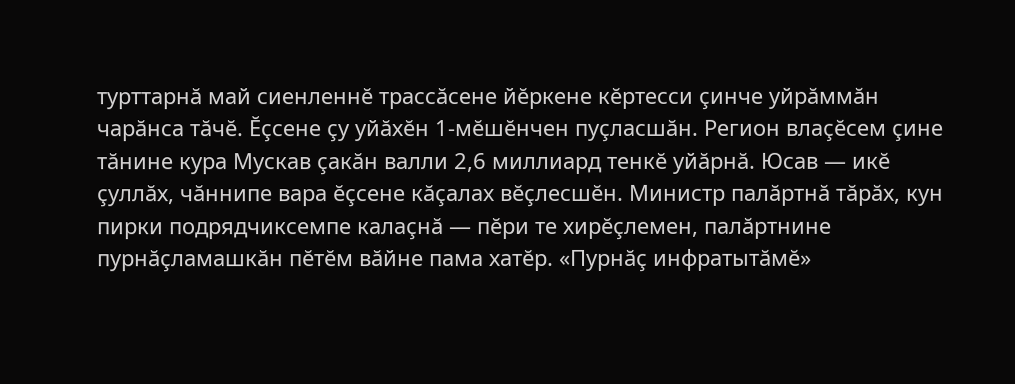турттарнă май сиенленнĕ трассăсене йĕркене кĕртесси çинче уйрăммăн чарăнса тăчĕ. Ĕçсене çу уйăхĕн 1-мĕшĕнчен пуçласшăн. Регион влаçĕсем çине тăнине кура Мускав çакăн валли 2,6 миллиард тенкĕ уйăрнă. Юсав — икĕ çуллăх, чăннипе вара ĕçсене кăçалах вĕçлесшĕн. Министр палăртнă тăрăх, кун пирки подрядчиксемпе калаçнă — пĕри те хирĕçлемен, палăртнине пурнăçламашкăн пĕтĕм вăйне пама хатĕр. «Пурнăç инфратытăмĕ»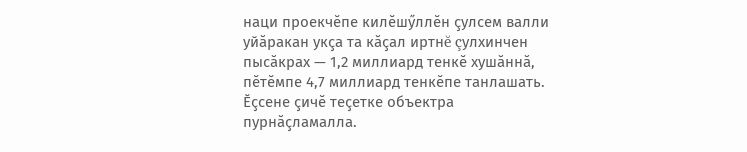наци проекчĕпе килĕшӳллĕн çулсем валли уйăракан укçа та кăçал иртнĕ çулхинчен пысăкрах — 1,2 миллиард тенкĕ хушăннă, пĕтĕмпе 4,7 миллиард тенкĕпе танлашать. Ĕçсене çичĕ теçетке объектра пурнăçламалла.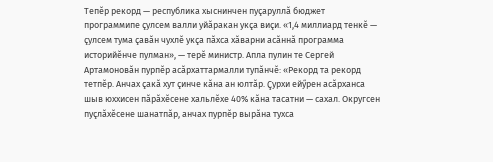Тепĕр рекорд — республика хыснинчен пуçаруллă бюджет программипе çулсем валли уйăракан укçа виçи. «1,4 миллиард тенкĕ — çулсем тума çавăн чухлĕ укçа пăхса хăварни асăннă программа историйĕнче пулман», — терĕ министр. Апла пулин те Сергей Артамоновăн пурпĕр асăрхаттармалли тупăнчĕ: «Рекорд та рекорд тетпĕр. Анчах çакă хут çинче кăна ан юлтăр. Çурхи ейӳрен асăрханса шыв юххисен пăрăхĕсене хальлĕхе 40% кăна тасатни — сахал. Округсен пуçлăхĕсене шанатпăр, анчах пурпĕр вырăна тухса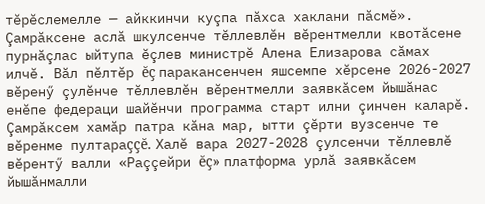тĕрĕслемелле — айккинчи куçпа пăхса хаклани пăсмĕ». Çамрăксене аслă шкулсенче тĕллевлĕн вĕрентмелли квотăсене пурнăçлас ыйтупа ĕçлев министрĕ Алена Елизарова сăмах илчĕ. Вăл пĕлтĕр ĕç паракансенчен яшсемпе хĕрсене 2026-2027 вĕренӳ çулĕнче тĕллевлĕн вĕрентмелли заявкăсем йышăнас енĕпе федераци шайĕнчи программа старт илни çинчен каларĕ. Çамрăксем хамăр патра кăна мар, ытти çĕрти вузсенче те вĕренме пултараççĕ. Халĕ вара 2027-2028 çулсенчи тĕллевлĕ вĕрентӳ валли «Раççейри ĕç» платформа урлă заявкăсем йышăнмалли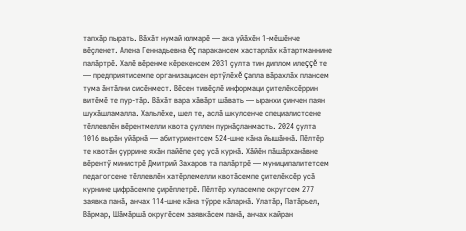тапхăр пырать. Вăхăт нумай юлмарĕ — ака уйăхĕн 1-мĕшĕнче вĕçленет. Алена Геннадьевна ĕç паракансем хастарлăх кăтартманнине палăртрĕ. Халĕ вĕренме кĕрекенсем 2031 çулта тин диплом илеççĕ те — предприятисемпе организацисен ертӳлĕхĕ çапла вăрахлăх плансем тума ăнтăлни сисĕнмест. Вĕсен тивĕçлĕ информаци çителĕксĕррин витĕмĕ те пур-тăр. Вăхăт вара хăвăрт шăвать — ыранхи çинчен паян шухăшламалла. Хальлĕхе, шел те, аслă шкулсенче специалистсене тĕллевлĕн вĕрентмелли квота çуллен пурнăçланмасть. 2024 çулта 1016 вырăн уйăрнă — абитуриентсем 524-шне кăна йышăннă. Пĕлтĕр те квотăн çуррине яхăн пайĕпе çеç усă курнă. Хăйĕн пăшăрханăвне вĕрентӳ министрĕ Дмитрий Захаров та палăртрĕ — муниципалитетсем педагогсене тĕллевлĕн хатĕрлемелли квотăсемпе çителĕксĕр усă курнине цифрăсемпе çирĕплетрĕ. Пĕлтĕр хуласемпе округсем 277 заявка панă, анчах 114-шне кăна тӳрре кăларнă. Улатăр, Патăрьел, Вăрмар, Шăмăршă округĕсем заявкăсем панă, анчах кайран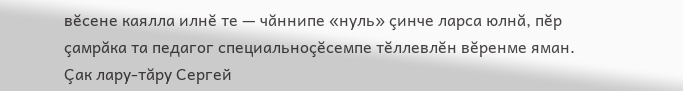вĕсене каялла илнĕ те — чăннипе «нуль» çинче ларса юлнă, пĕр çамрăка та педагог специальноçĕсемпе тĕллевлĕн вĕренме яман. Çак лару-тăру Сергей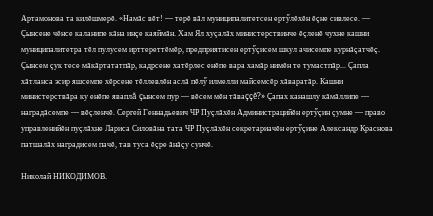Артамонова та килĕшмерĕ. «Намăс вĕт! — терĕ вăл муниципалитетсен ертӳлĕхĕн ĕçне сивлесе. — Çынсене чĕнсе каланипе кăна инçе каяймăн. Хам Ял хуçалăх министерствинче ĕçленĕ чухне кашни муниципалитетра тĕл пулусем ирттереттĕмĕр, предприятисен ертӳçисем шкул ачисемпе курнăçатчĕç. Çынсем çук тесе мăкăртататпăр, кадрсене хатĕрлес енĕпе вара хамăр нимĕн те тумастпăр... Çапла хăтланса эсир яшсемпе хĕрсене тĕллевлĕн аслă пĕлӳ илмелли майсемсĕр хăваратăр. Кашни министерствăра ку енĕпе яваплă çынсем пур — вĕсем мĕн тăваççĕ?» Çапах канашлу кăмăллипе — наградăсемпе — вĕçленчĕ. Сергей Геннадьевич ЧР Пуçлăхĕн Администрацийĕн ертӳçин çумне — право управленийĕн пуçлăхне Лариса Силовăна тата ЧР Пуçлăхĕн секретариачĕн ертӳçине Александр Краснова патшалăх наградисем пачĕ, тав туса ĕçре ăнăçу сунчĕ.

Николай НИКОДИМОВ.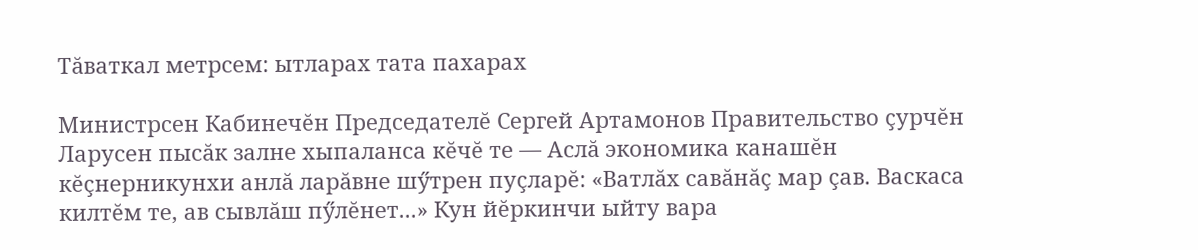Тăваткал метрсем: ытларах тата пахарах

Министрсен Кабинечĕн Председателĕ Сергей Артамонов Правительство çурчĕн Ларусен пысăк залне хыпаланса кĕчĕ те — Аслă экономика канашĕн кĕçнерникунхи анлă ларăвне шӳтрен пуçларĕ: «Ватлăх савăнăç мар çав. Васкаса килтĕм те, ав сывлăш пӳлĕнет...» Кун йĕркинчи ыйту вара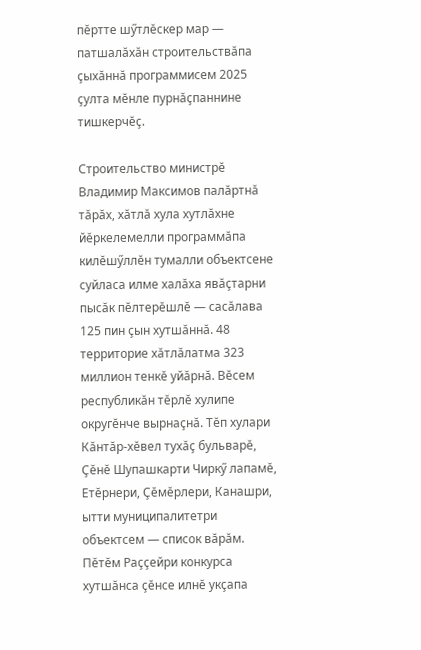пĕртте шӳтлĕскер мар — патшалăхăн строительствăпа çыхăннă программисем 2025 çулта мĕнле пурнăçпаннине тишкерчĕç.

Строительство министрĕ Владимир Максимов палăртнă тăрăх, хăтлă хула хутлăхне йĕркелемелли программăпа килĕшӳллĕн тумалли объектсене суйласа илме халăха явăçтарни пысăк пĕлтерĕшлĕ — сасăлава 125 пин çын хутшăннă. 48 территорие хăтлăлатма 323 миллион тенкĕ уйăрнă. Вĕсем республикăн тĕрлĕ хулипе округĕнче вырнаçнă. Тĕп хулари Кăнтăр-хĕвел тухăç бульварĕ, Çĕнĕ Шупашкарти Чиркӳ лапамĕ, Етĕрнери, Çĕмĕрлери, Канашри, ытти муниципалитетри объектсем — список вăрăм. Пĕтĕм Раççейри конкурса хутшăнса çĕнсе илнĕ укçапа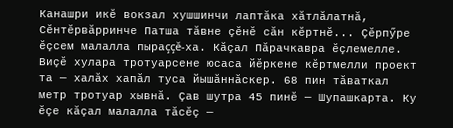Канашри икĕ вокзал хушшинчи лаптăка хăтлăлатнă, Сĕнтĕрвăрринче Патша тăвне çĕнĕ сăн кĕртнĕ... Çĕрпӳре ĕçсем малалла пыраççĕ-ха. Кăçал Пăрачкавра ĕçлемелле. Виçĕ хулара тротуарсене юсаса йĕркене кĕртмелли проект та — халăх хапăл туса йышăннăскер. 68 пин тăваткал метр тротуар хывнă. Çав шутра 45 пинĕ — Шупашкарта. Ку ĕçе кăçал малалла тăсĕç —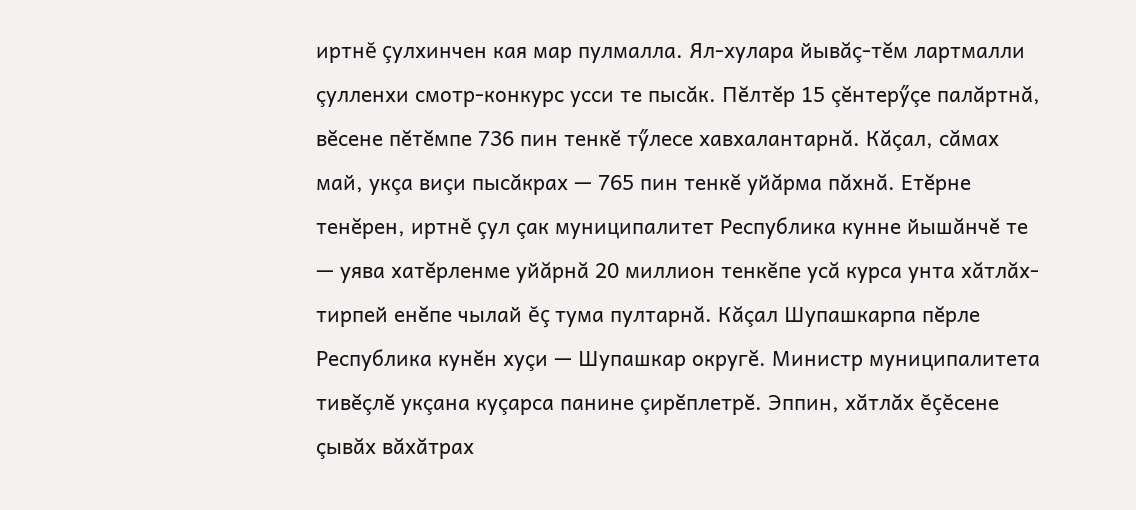иртнĕ çулхинчен кая мар пулмалла. Ял-хулара йывăç-тĕм лартмалли çулленхи смотр-конкурс усси те пысăк. Пĕлтĕр 15 çĕнтерӳçе палăртнă, вĕсене пĕтĕмпе 736 пин тенкĕ тӳлесе хавхалантарнă. Кăçал, сăмах май, укçа виçи пысăкрах — 765 пин тенкĕ уйăрма пăхнă. Етĕрне тенĕрен, иртнĕ çул çак муниципалитет Республика кунне йышăнчĕ те — уява хатĕрленме уйăрнă 20 миллион тенкĕпе усă курса унта хăтлăх-тирпей енĕпе чылай ĕç тума пултарнă. Кăçал Шупашкарпа пĕрле Республика кунĕн хуçи — Шупашкар округĕ. Министр муниципалитета тивĕçлĕ укçана куçарса панине çирĕплетрĕ. Эппин, хăтлăх ĕçĕсене çывăх вăхăтрах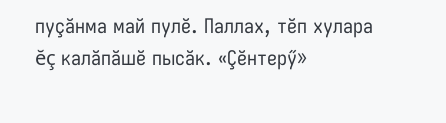пуçăнма май пулĕ. Паллах, тĕп хулара ĕç калăпăшĕ пысăк. «Çĕнтерӳ»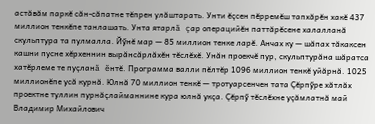астăвăм паркĕ сăн-сăпатне тĕпрен улăштарать. Унти ĕçсен пĕрремĕш тапхăрĕн хакĕ 437 миллион тенкĕпе танлашать. Унта ятарлă çар операцийĕн паттăрĕсене халалланă скульптура та пулмалла. Йӳнĕ мар — 85 миллион тенке ларĕ. Анчах ку — шăпах тăкаксен кашни пусне хĕрхеннин вырăнсăрлăхĕн тĕслĕхĕ. Унăн проекчĕ пур, скульптурăна шăратса хатĕрлеме те пуçланă ĕнтĕ. Программа валли пĕлтĕр 1096 миллион тенкĕ уйăрнă. 1025 миллионĕпе усă курнă. Юлнă 70 миллион тенкĕ — тротуарсенчен тата Çĕрпӳре хăтлăх проектне туллин пурнăçлайманнине кура юлнă укçа. Çĕрпӳ тĕслĕхне уçăмлатнă май Владимир Михайлович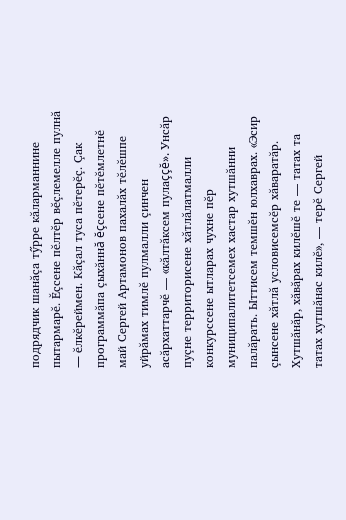подрядчик шанăçа тӳрре кăларманнине пытармарĕ. Ĕçсене пĕлтĕр вĕçлемелле пулнă — ĕлкĕреймен. Кăçал туса пĕтерĕç. Çак программăпа çыхăннă ĕçсене пĕтĕмлетнĕ май Сергей Артамонов пахалăх тĕлĕшпе уйрăмах тимлĕ пулмалли çинчен асăрхаттарчĕ — «кăлтăксем пулаççĕ». Унсăр пуçне территорисене хăтлăлатмалли конкурссене ытларах чухне пĕр муниципалитетсемех хастар хутшăнни палăрать. Ыттисем темшĕн юлхаврах. «Эсир çынсене хăтлă условисемсĕр хăваратăр. Хутшăнăр, хăвăрах килĕшĕ те — татах та татах хутшăнас килĕ», — терĕ Сергей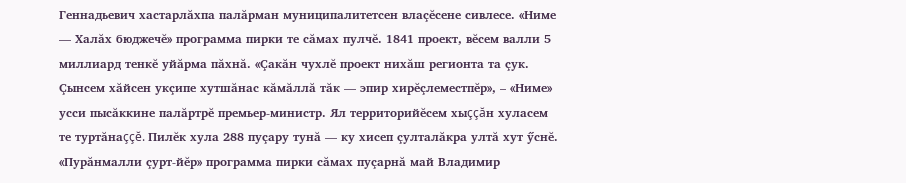Геннадьевич хастарлăхпа палăрман муниципалитетсен влаçĕсене сивлесе. «Ниме — Халăх бюджечĕ» программа пирки те сăмах пулчĕ. 1841 проект, вĕсем валли 5 миллиард тенкĕ уйăрма пăхнă. «Çакăн чухлĕ проект нихăш регионта та çук. Çынсем хăйсен укçипе хутшăнас кăмăллă тăк — эпир хирĕçлеместпĕр», – «Ниме» усси пысăккине палăртрĕ премьер-министр. Ял территорийĕсем хыççăн хуласем те туртăнаççĕ. Пилĕк хула 288 пуçару тунă — ку хисеп çулталăкра ултă хут ӳснĕ. «Пурăнмалли çурт-йĕр» программа пирки сăмах пуçарнă май Владимир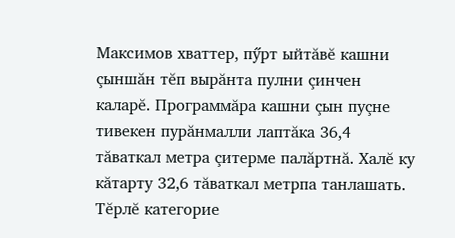Максимов хваттер, пӳрт ыйтăвĕ кашни çыншăн тĕп вырăнта пулни çинчен каларĕ. Программăра кашни çын пуçне тивекен пурăнмалли лаптăка 36,4 тăваткал метра çитерме палăртнă. Халĕ ку кăтарту 32,6 тăваткал метрпа танлашать. Тĕрлĕ категорие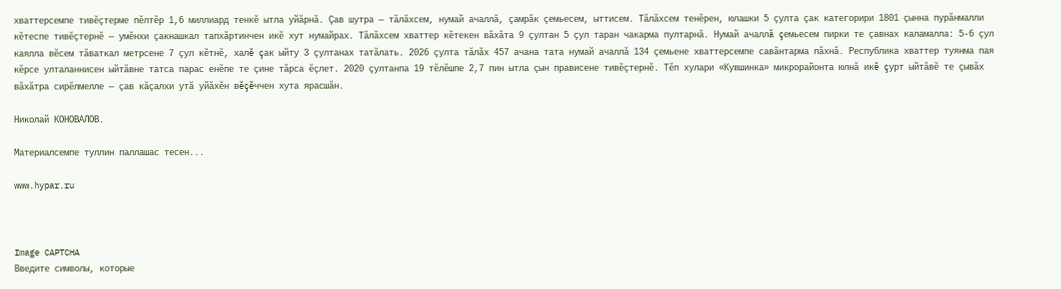хваттерсемпе тивĕçтерме пĕлтĕр 1,6 миллиард тенкĕ ытла уйăрнă. Çав шутра — тăлăхсем, нумай ачаллă, çамрăк çемьесем, ыттисем. Тăлăхсем тенĕрен, юлашки 5 çулта çак категорири 1801 çынна пурăнмалли кĕтеспе тивĕçтернĕ — умĕнхи çакнашкал тапхăртинчен икĕ хут нумайрах. Тăлăхсем хваттер кĕтекен вăхăта 9 çултан 5 çул таран чакарма пултарнă. Нумай ачаллă çемьесем пирки те çавнах каламалла: 5-6 çул каялла вĕсем тăваткал метрсене 7 çул кĕтнĕ, халĕ çак ыйту 3 çултанах татăлать. 2026 çулта тăлăх 457 ачана тата нумай ачаллă 134 çемьене хваттерсемпе савăнтарма пăхнă. Республика хваттер туянма пая кĕрсе улталаннисен ыйтăвне татса парас енĕпе те çине тăрса ĕçлет. 2020 çултанпа 19 тĕлĕшпе 2,7 пин ытла çын прависене тивĕçтернĕ. Тĕп хулари «Кувшинка» микрорайонта юлнă икĕ çурт ыйтăвĕ те çывăх вăхăтра сирĕлмелле — çав кăçалхи утă уйăхĕн вĕçĕччен хута ярасшăн.

Николай КОНОВАЛОВ.

Материалсемпе туллин паллашас тесен...

www.hypar.ru



Image CAPTCHA
Введите символы, которые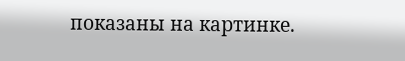показаны на картинке.